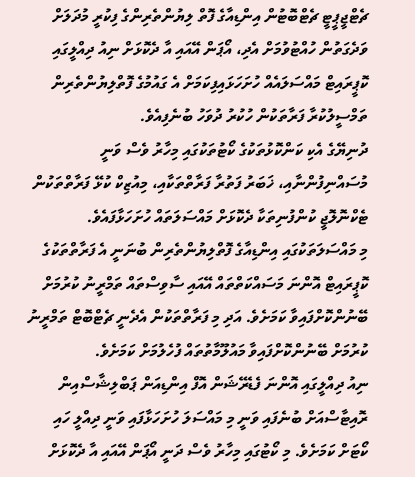ޗެޓްޖީޕީޓީ ޗެޓްބޮޓުން އިންޑިއާގެ ފޮތް ލިޔުންތެރިންގެ ފިކުރީ މުދަލަށް ވަދެގަތުން ހުއްޓުވުމަށް އެދި، އޯޕަން އޭއައި އާ ދެކޮޅަށް ނިއު ދިއްލީގައި ކޮޕީރައިޓް މައްސަލައެއް ހުށަހަޅައިފިކަމަށް އެ ގައުމުގެ ފޮތްލިޔުންތެރިން ތަމްސީލުކުރާ ފަރާތަކުން ހުކުރު ދުވަހު ބުނެފިއެވެ.
ދުނިޔޭގެ އެކި ކަންކޮޅުތަކުގެ ކޯޓުތަކުގައި މިހާރު ވެސް ވަނީ މުސައްނިފުންނާއި، ޚަބަރު ފަތުރާ ފަރާތްތަކާއި، މިއުޒިކް ކުޅޭ ފަރާތްތަކުން ޓެކްނޮލޮޖީ ކުންފުނިތަކާ ދެކޮޅަށް މައްސަލަތައް ހުށަހަޅާފައެވެ.
މި މައްސަލަތަކުގައި އިންޑިއާގެ ފޮތްލިޔުންތެރިން ބުނަނީ އެ ފަރާތްތަކުގެ ކޮޕީރައިޓް އޮންނަ މަސައްކަތްތައް އޭއައި ސާވިސްތައް ތަމްރީނު ކުރުމަށް ބޭނުންކޮށްފައިވާ ކަމަށެވެ. އަދި މި ފަރާތްތަކުން އެދެނީ ޗެޓްބޮޓް ތަމްރީނު ކުރުމަށް ބޭނުންކޮށްފައިވާ މައުލޫމާތުތައް ފުހެލުމަށް ކަމަށެވެ.
ނިއު ދިއްލީގައި އޮންނަ ފެޑެރޭޝަން އޮފް އިންޑިއަން ޕަބްލިޝާސްއިން ރޮއިޓާސްއަށް ބުނެފައި ވަނީ މި މައްސަލަ ހުށަހަޅާފައި ވަނީ ދިއްލީ ހައި ކޯޓަށް ކަމަށެވެ. މި ކޯޓުގައި މިހާރު ވެސް ދަނީ އޯޕަން އޭއައި އާ ދެކޮޅަށް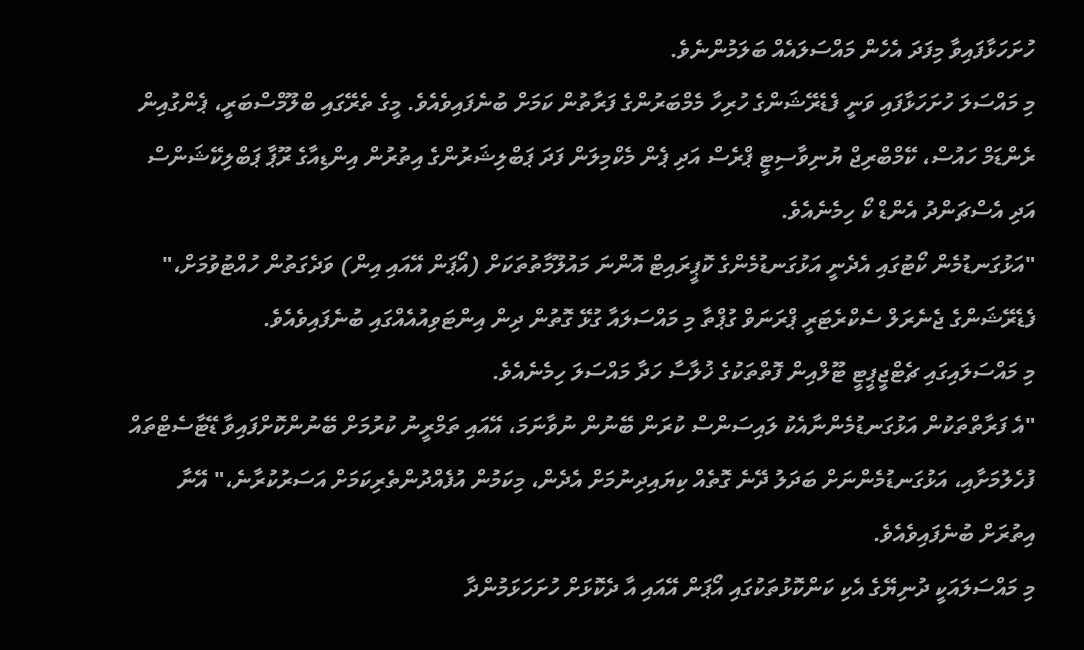ހުށަހަޅާފައިވާ މިފަދަ އެހެން މައްސަލައެއް ބަލަމުންނެވެ.
މި މައްސަލަ ހުށަހަޅާފައި ވަނީ ފެޑެރޭޝަންގެ ހުރިހާ މެމްބަރުންގެ ފަރާތުން ކަމަށް ބުނެފައިވެއެވެ. މީގެ ތެރޭގައި ބްލޫމްސްބަރީ، ޕެންގުއިން ރެންޑަމް ހައުސް، ކޭމްބްރިޖް ޔުނިވާސިޓީ ޕްރެސް އަދި ޕެން މެކްމިލަން ފަދަ ޕަބްލިޝަރުންގެ އިތުރުން އިންޑިއާގެ ރޫޕާ ޕަބްލިކޭޝަންސް އަދި އެސްޗަންދު އެންޑް ކޯ ހިމެނެއެވެ.
"އަޅުގަނޑުމެން ކޯޓުގައި އެދެނީ އަޅުގަނޑުމެންގެ ކޮޕީރައިޓް އޮންނަ މައުލޫމާތުތަކަށް (އޯޕަން އޭއައި އިން) ވަދެގަތުން ހުއްޓުވުމަށް،" ފެޑެރޭޝަންގެ ޖެނެރަލް ސެކްރެޓަރީ ޕްރަނަވް ގުޕްތާ މި މައްސަލައާ ގުޅޭ ގޮތުން ދިން އިންޓަވިއުއެއްގައި ބުނެފައިވެއެވެ.
މި މައްސަލައިގައި ޗެޓްޖީޕީޓީ ޓޫލްއިން ފޮތްތަކުގެ ޚުލާސާ ހަދާ މައްސަލަ ހިމެނެއެވެ.
"އެ ފަރާތްތަކުން އަޅުގަނޑުމެންނާއެކު ލައިސަންސް ކުރަން ބޭނުން ނުވާނަމަ، އޭއައި ތަމްރީނު ކުރުމަށް ބޭނުންކޮށްފައިވާ ޑޭޓާސެޓްތައް ފުހެލުމަށާއި، އަޅުގަނޑުމެންނަށް ބަދަލު ދޭނެ ގޮތެއް ކިޔައިދިނުމަށް އެދެން، މިކަމުން އުފެއްދުންތެރިކަމަށް އަސަރުކުރާނެ،" އޭނާ އިތުރަށް ބުނެފައިވެއެވެ.
މި މައްސަލައަކީ ދުނިޔޭގެ އެކި ކަންކޮޅުތަކުގައި އޯޕަން އޭއައި އާ ދެކޮޅަށް ހުށަހަޅަމުންދާ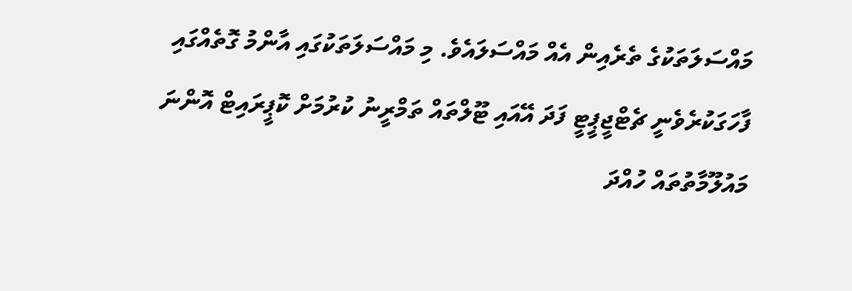މައްސަލަތަކުގެ ތެރެއިން އެއް މައްސަލައެވެ. މި މައްސަލަތަކުގައި އާންމު ގޮތެއްގައި ފާހަގަކުރެވެނީ ޗެޓްޖީޕީޓީ ފަދަ އޭއައި ޓޫލްތައް ތަމްރީނު ކުރުމަށް ކޮޕީރައިޓް އޮންނަ މައުލޫމާތުތައް ހުއްދަ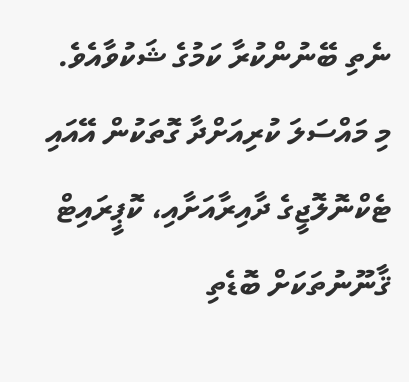ނެތި ބޭނުންކުރާ ކަމުގެ ޝަކުވާއެވެ.
މި މައްސަލަ ކުރިއަށްދާ ގޮތަކުން އޭއައި ޓެކްނޮލޮޖީގެ ދާއިރާއަށާއި، ކޮޕީރައިޓް ޤާނޫނުތަކަށް ބޮޑެތި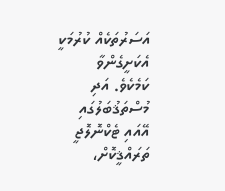އަސަރުތަކެއް ކުރުމަކީ އެކަށީގެންވާ ކަމެކެވެ. އަދި މުސްތަޤުބަލުގައި އޭއައި ޓެކްނޮލޮޖީ ތަރައްޤީކޮށް،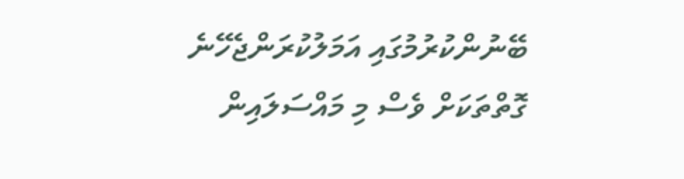ބޭނުންކުރުމުގައި އަމަލުކުރަންޖެހޭނެ ގޮތްތަކަށް ވެސް މި މައްސަލައިން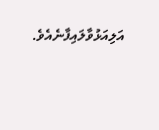އަލިއަޅުވާލައިފާނެއެވެ.